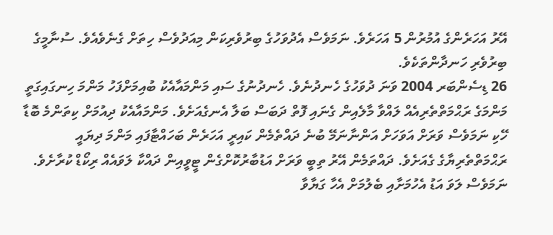އޭރު އަހަރެންގެ އުމުރުން 5 އަހަރެވެ. ނަމަވެސް އެދުވަހުގެ ބިރުވެރިކަން މިއަދުވެސް ހިތަށް ގެނެވެއެވެ. ސުނާމީގެ ބިރުވެރި ހަނދާންތަކެވެ.
26 ޑިސެންބަރ 2004 ވަނަ ދުވަހުގެ ހެނދުނެވެ. ހެނދުނުގެ ސައި މަންމައާއެކު ބުއިމަށްފަހު މަންމަ ހިނގައިގަތީ މަންމަގެ ރަޙްމަތްތެރިއެއް ލައްވާ މާލެއިން ގެނައި ފޮތް ދަބަސް ބަލާ އެނގެއަށެވެ. މަންމައާއެކު ދިއުމަށް ކިތަންމެ ބޮޑާ ހޭކި ނަމަވެސް ވަރަށް އަވަހަށް އަންނާނަމޭ ބުނެ ދައްތެމެން ކައިރީ އަހަރެން ބަހައްޓާފައި މަންމަ ދިޔައީ ރަޙްމަތްތެރިޔާގެ ގެއަށެވެ. ދައްތަމެން އޭރު ތިބީ ވަރަށް އަޑުބާރުކޮށްގެން ޓީވީއިން ދައްކާ ލަވައެއް ރިކޯޑް ކުރާށެވެ. ނަމަވެސް ލަވަ އަޑު އެހުމަށާއި ބެލުމަށް އެހާ ގަޔާވާ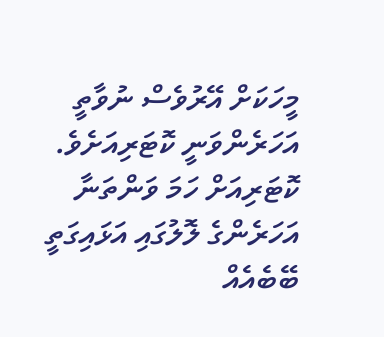މީހަކަށް އޭރުވެސް ނުވާތީ އަހަރެންވަނީ ކޮޓަރިއަށެވެ. ކޮޓަރިއަށް ހަމަ ވަންތަނާ އަހަރެންގެ ލޮލުގައި އަޅައިގަތީ ބޭބެއެއް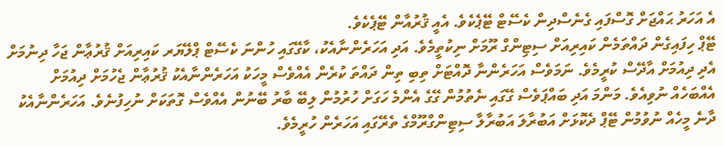އެ އަހަރު ޙައްޖަށް ގޮސްފައި ގެނެސްދިން ކެސޭޓް ޓޭޕެކެވެ. އެއީ ޤުރުއާން ޓޭޕެކެވެ.
ޓޭޕް ހިފައިގެން ދައްތަމެން ކައިރިއަށް ސިޓިންގް ރޫމަށް ނިކުތީމެވެ. އަދި އަހަރެންނާއެކު، ކާގޭގައި ހުންނަ ކެސޭޓް ޕްލޭޔަރ ކައިރިއަށް ޤުރުޢާން ޖަހާ ދިނުމަށް އެދި ދިއުމަށް އާދޭސް ކުރީމެވެ. ނަމަވެސް އަހަރެންނާ ދޮއްޓަށް ތިބި ތިން ދައްތަ ކުރެން އެއްވެސް މީހަކު އަހަރެންނާއެކު ޤުރުޢާން ޖެހުމަށް ދިއުމަށް އެއްބަހެއް ނުވިއެވެ. މަންމަ އަދި ބައްޕަވެސް ގޭގައި ނެތުމުން ގޭގެ އެންމެ ހަގަށް ހުރުމުން ލިބޭ ބާރު ބޭނުން އެއްވެސް ގޮތަކަށް ނުހިފުނެވެ. އަހަރެންނާއެކު ދާނެ މީހެއް ނުވުމުން ޓޭޕް ދެކޮޅަށް އަބުރާލަ އަބުރާލާ ސިޓިންގްރޫމްގެ ތެރޭގައި އަހަރެން ހުރީމެވެ.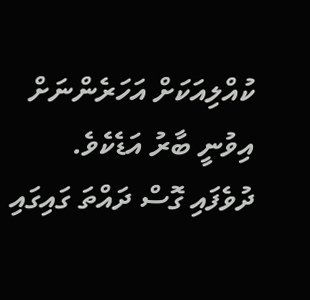ކުއްލިއަކަށް އަހަރެންނަށް އިވުނީ ބާރު އަޑެކެވެ. ދުވެފައި ގޮސް ދައްތަ ގައިގައި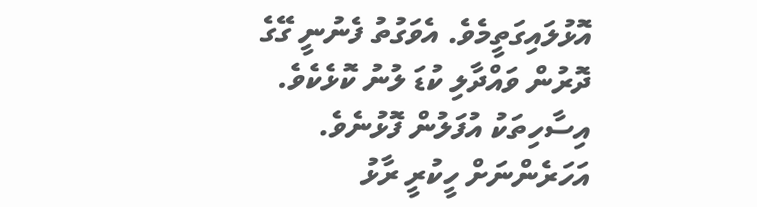އޮޅުލައިގަތީމެވެ. އެވަގުތު ފެނުނީ ގޭގެ ދޮރުން ވައްދާލި ކުޑަ ލުނު ކޮޅެކެވެ. އިސާހިތަކު އުފަލުން ފޮޅުނެވެ. އަހަރެންނަށް ހީކުރީ ރާޅު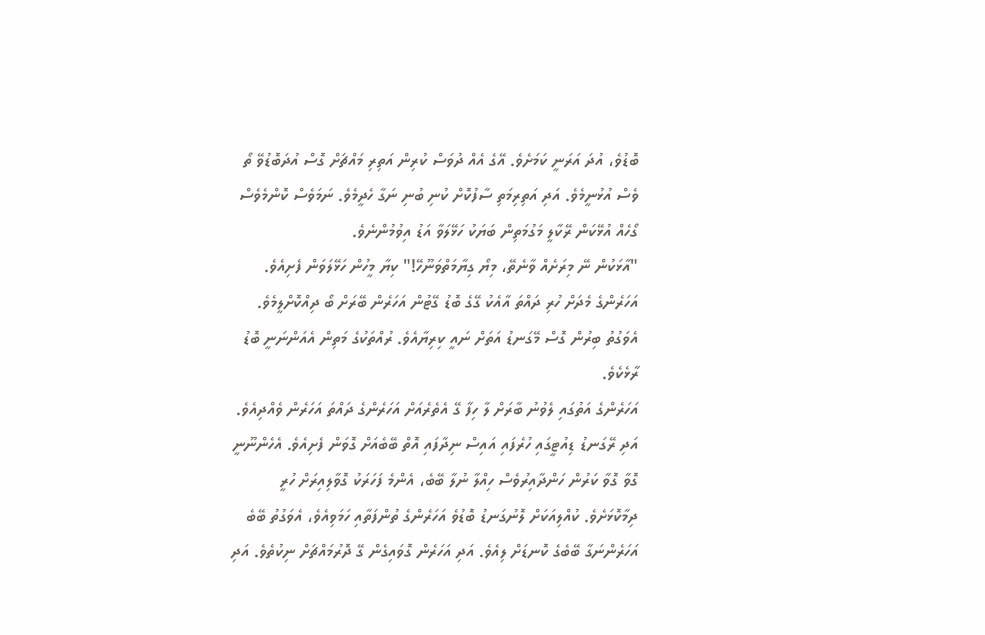ބޮޑުވެ، އުދަ އަރަނީ ކަމަށެވެ. އޭގެ އެއް ދުވަސް ކުރިން އަތިރި މައްޗަށް ގޮސް އުދަބޮޑުވޭ ތޯ ވެސް އުޅުނީމެވެ. އަދި އަތިރިމަތި ސާފުކޮށް ކުނި ބުނި ނަގާ ހެދީމެވެ. ނަމަވެސް ކޮންމެވެސް ގޯހެއް އުޅޭކަން ރޭކާލީ މަގުމަތިން ބަޔަކު ހަޅޭލަވާ އަޑު އިވުމުންނެވެ.
"އާޅަކުން ނޭ މިރަށެއް ވާނެތޭ، މިޔޯ ގިޔާމަތްވަނޫހޭ!" ކިޔާ މީހުން ހަޅޭލަވަން ފެށިއެވެ. އަހަރެންގެ މެދަށް ހުރި ދައްތަ އާއެކު ގޭގެ ބޮޑު ގޭޓުން އަހަރެން ބޭރަށް ބޯ ދިއްކޮށްލީމެވެ. އެވަގުތު ބިރުން ގޮސް މޭގަނޑު އަތަށް ނައީ ކިރިޔާއެވެ. ރުއްތަކުގެ މަތިން އެއަންނަނީ ބޮޑު ރާޅެކެވެ.
އަހަރެންގެ އަތުގައި ލެވުނު ބާރަށް ލާ ހިފާ ގޭ އެތެރެއަށް އަހަރެންގެ ދައްތަ އަހަރެން ވެއްދިއެވެ. އަދި ރޭގަނޑު ޑިއުޓީގައި ހުރެފައި އައިސް ނިދާފައި އޮތް ބޭބެއަށް ގޮވަން ފެށިއެވެ. އެހެންނޫނީ ގޮވާ ގޮވާ ކަރުން ހަންދާއިރުވެސް ހިއްލާ ނުލާ ބޭބެ، އެންމެ ފަހަރަކު ގޮވާލިއިރަށް ހުރީ ދިމާކޮޅަށެވެ. ކުއްލިއަކަށް ލޮނުގަނޑު ބޮޑުވެ އަހަރެންގެ ތުންފަތާއި ހަމަވިއެވެ، އެވަގުތު ބޭބެ އަހަރެންނަގާ ބޭބެގެ ކޮނޑަށް ލިއެވެ. އަދި އަހަރެން ގޮވައިގެން ގޭ ދޮރުމައްޗަށް ނިކުތެވެ. އަދި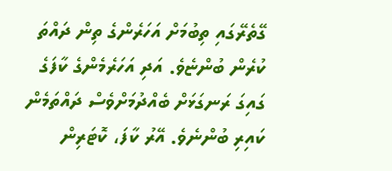ގޭތެރޭގައި ތިބުމަށް އަހަރެންގެ ތިން ދައްތަ ކުރެން ބުންޏެވެ. އަދި އަހަރެމެންގެ ކާފަގެ ގައިގަ ރަނގަޅަށް ބެއްދުމަށްވެސް ދައްތަމެން ކައިރި ބުންނެވެ. އޭރު ކާފަ، ކޮޓަރިން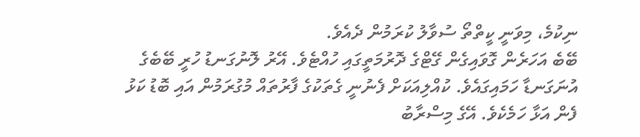ނިކުމެ، މިވަނީ ކީތްތޯ ސުވާލު ކުރަމުން ދެއެވެ.
ބޭބެ އަހަރެން ގޮވައިގެން ގޭޓްގެ ދޮރުމަތީގައި ހުއްޓެވެ. އޭރު ލޮނުގަނޑު ހުރީ ބޭބެގެ އުނަގަނޑާ ހަމައިގައެވެ. ކުއްލިއަކަށް ފެނުނީ ގެތަކުގެ ފާރުތައް މުގުރަމުން އައި ބޮޑު ކަޅު ފެން އަޅާ ހަމެކެވެ. އޭގެ މިސްރާބު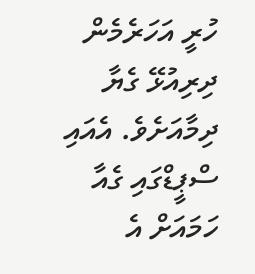ހުރީ އަހަރެމެން ދިރިއުޅޭ ގެޔާ ދިމާއަށެވެ. އެއައި ސްޕީޑްގައި ގެއާ ހަމައަށް އެ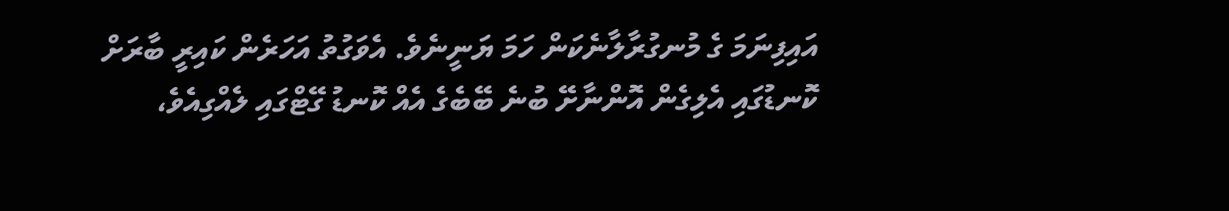އައިފިނަމަ ގެ މުނގުރާލާނެކަން ހަމަ ޔަނީނެވެ. އެވަގުތު އަހަރެން ކައިރީ ބާރަށް ކޮނޑުގައި އެލިގެން އޮންނާށޭ ބުނެ ބޭބެގެ އެއް ކޮނޑު ގޭޓްގައި ލެއްގިއެވެ،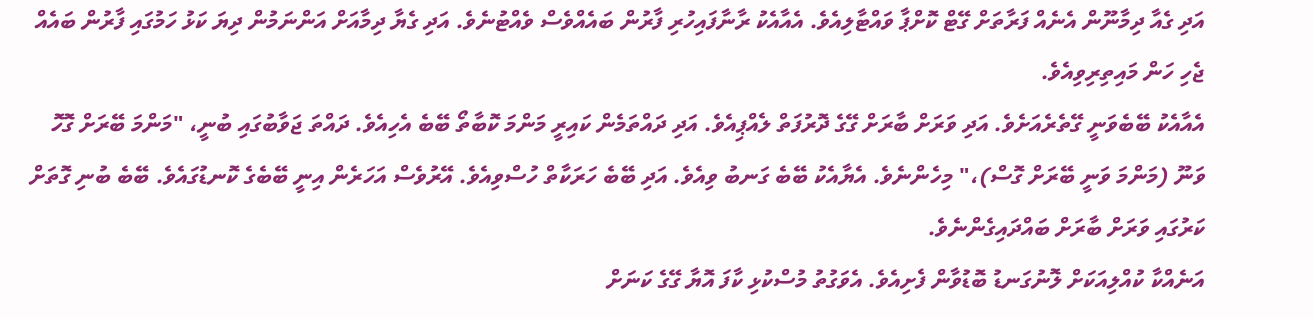އަދި ގެއާ ދިމާނޫން އެނެއް ފަރާތަށް ގޭޓް ކޮށްޕާ ވައްޓާލިއެވެ. އެއާއެކު ރާނާފައިހުރި ފާރުން ބައެއްވެސް ވެއްޓުނެވެ. އަދި ގެޔާ ދިމާއަށް އަންނަމުން ދިޔަ ކަޅު ހަމުގައި ފާރުން ބައެއް ޖެހި ހަން މައިތިރިވިއެވެ.
އެއާއެކު ބޭބެވަނީ ގޭތެރެއަށެވެ. އަދި ވަރަށް ބާރަށް ގޭގެ ދޮރުފަތް ލެއްޕިއެވެ. އަދި ދައްތަމެން ކައިރީ މަންމަ ކޮބާތޯ ބޭބެ އެހިއެވެ. ދައްތަ ޖަވާބުގައި ބުނީ، "މަންމަ ބޭރަށް ގޮހޮ ވަނޫ (މަންމަ ވަނީ ބޭރަށް ގޮސް)،" މިހެންނެވެ. އެޔާއެކު ބޭބެ ގަނބު ވިއެވެ. އަދި ބޭބެ ހަރަކާތް ހުސްވިއެވެ. އޭރުވެސް އަހަރެން އިނީ ބޭބެގެ ކޮނޑުގައެވެ. ބޭބެ ބުނި ގޮތަށް ކަރުގައި ވަރަށް ބާރަށް ބައްދައިގެންނެވެ.
އަނެއްކާ ކުއްލިއަކަށް ލޮނުގަނޑު ބޮޑުވާން ފެށިއެވެ. އެވަގުތު މުސްކުޅި ކާފަ އޮޔާ ގޭގެ ކަނަށް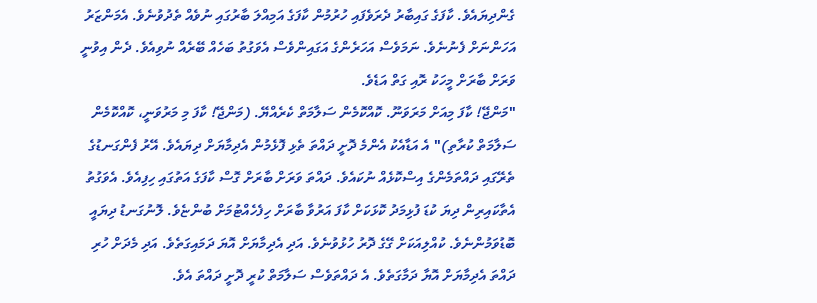ގެންދިޔައެވެ. ކާފަގެ ގައިބާރު ދެރަވެފައި ހުރުމުން ކާފަގެ އަމިއްލަ ބާރުގައި ނުވެއް ތެދުވުނެވެ. އެމަންޒަރު އަހަންނަށް ފެނުނެވެ. ނަމަވެސް އަހަރެންގެ އަގައިންވެސް އެވަގުތު ބަހެއް ބޭރެއް ނުވިއެވެ. ދެން އިވުނީ ވަރަށް ބާރަށް މީހަކު ރޮއި ގަތް އަޑެވެ.
"މަންޖޭ! ކާފަ މިއަށް މަރަވަނޫ. ކޮއްކޮމެން ސަލާމަތް ކެރެއްޔޭ. (މަންޖޭ! ކާފަ މި މަރުވަނީ، ކޮއްކޮމެން ސަލާމަތް ކުރާތި)" އެ އަޑާއެކު އެންމެ ދޮށީ ދައްތަ ތެޅި ފޮޅެމުން އެދިމާޔަށް ދިޔައެވެ. އޭރު ފެންގަނޑުގެ ތެރޭގައި ދައްތަމެންގެ އިސްކޮޅެއް ނުކައެވެ. ދައްތަ ވަރަށް ބާރަށް ގޮސް ކާފަގެ އަތުގައި ހިފިއެވެ. އެވަގުތު އެތާކައިރިން ދިޔަ ކުޑަ ފުޅިމަދު ކޮޅަކަށް ކާފަ އަރުވާ ބާރަށް ހިފެހެއްޓުމަށް ބުންޏެވެ. ލޮނުގަނޑު ދިޔައީ ބޮޑުވަމުންނެވެ. ކުއްލިއަކަށް ގޭގެ ދޮރު ހުޅުވުނެވެ. އަދި އެދިމާޔަށް އޮޔަ ދަމައިގަތެވެ. އަދި މެދަށް ހުރި ދައްތަ އެދިމާޔަށް އޮޔާ ދަމާގަތެވެ. އެ ދައްތަވެސް ސަލާމަތް ކުރީ ދޮށީ ދައްތަ އެވެ.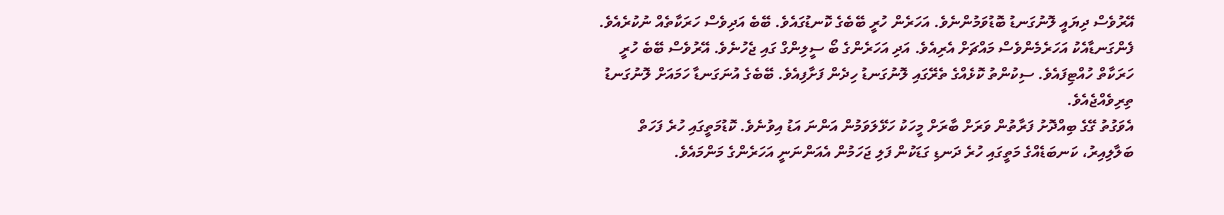އޭރުވެސް ދިޔައީ ލޮނުގަނޑު ބޮޑުވަމުންނެވެ. އަހަރެން ހުރީ ބޭބެގެ ކޮނޑުގައެވެ. ބޭބެ އަދިވެސް ހަރަކާތެއް ނުކުރެއެވެ. ފެންގަނޑާއެކު އަހަރެމެންވެސް މައްޗަށް އެރިއެވެ. އަދި އަހަރެންގެ ބޯ ސީލިންގް ގައި ޖެހުނެވެ. އޭރުވެސް ބޭބެ ހުރީ ހަރަކާތް ހުއްޓިފައެވެ. ސިކުންތު ކޮޅެއްގެ ތެރޭގައި ލޮނުގަނޑު ހިދެން ފަށާފިއެވެ. ބޭބެގެ އުނަގަނޑާ ހަމައަށް ލޮނުގަނޑު ތިރިވެއްޖެއެވެ.
އެވަގުތު ގޭގެ ބިއްދޮށު ފަރާތުން ވަރަށް ބާރަށް މީހަކު ހަޅޭލަވަމުން އަންނަ އަޑު އިވުނެވެ. ކޮޑުމަތީގައި ހުރެ ފަހަތް ބަލާލިއިރު، ކަނބަޑެއްގެ މަތީގައި ހުރެ ދަނޑި ގަޑަކުން ފަލި ޖަހަމުން އެއަންނަނީ އަހަރެންގެ މަންމައެވެ.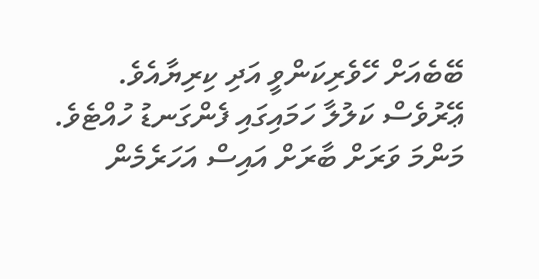ބޭބެއަށް ހޭވެރިކަންވީ އަދި ކިރިޔާއެވެ. ޢޭރުވެސް ކަލުލާ ހަމައިގައި ފެންގަނޑު ހުއްޓެވެ. މަންމަ ވަރަށް ބާރަށް އައިސް އަހަރެމެން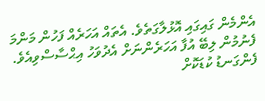އެންމެން ގައިގައި އޮޅުލާގަތެވެ. އެތައް އަހަރެއް ފަހުން މަންމަ ފެނުމުން ލިބޭ އުފާ އަހަރެންނަށް އެދުވަހު އިޙްސާސްވިއެވެ.
ފެންގަނޑު ކުޑަކޮށް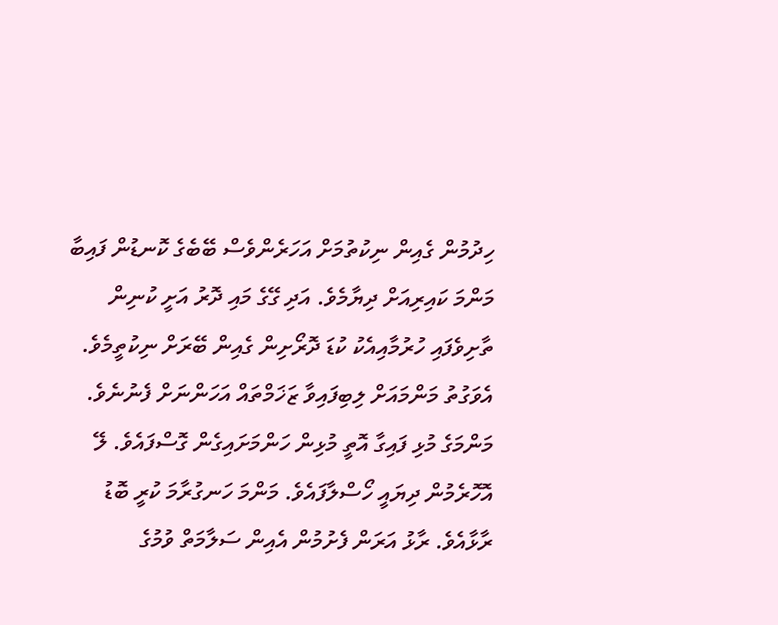ހިދުމުން ގެއިން ނިކުތުމަށް އަހަރެންވެސް ބޭބެގެ ކޮނޑުން ފައިބާ މަންމަ ކައިރިއަށް ދިޔާމެވެ. އަދި ގޭގެ މައި ދޮރު އަށީ ކުނިން ތާށިވެފައި ހުރުމާއިއެކު ކުޑަ ދޮރޯށިން ގެއިން ބޭރަށް ނިކުތީމެވެ. އެވަގުތު މަންމައަށް ލިބިފައިވާ ޒަޚަމްތައް އަހަންނަށް ފެނުނެވެ.
މަންމަގެ މުޅި ފައިގާ އޮތީ މުޅިން ހަންމަށައިގެން ގޮސްފައެވެ. ލޭ އޮހޮރެމުން ދިޔައީ ހޯސްލާފައެވެ. މަންމަ ހަނގުރާމަ ކުރީ ބޮޑު ރާޅާއެވެ. ރާޅު އަރަން ފެށުމުން އެއިން ސަލާމަތް ވުމުގެ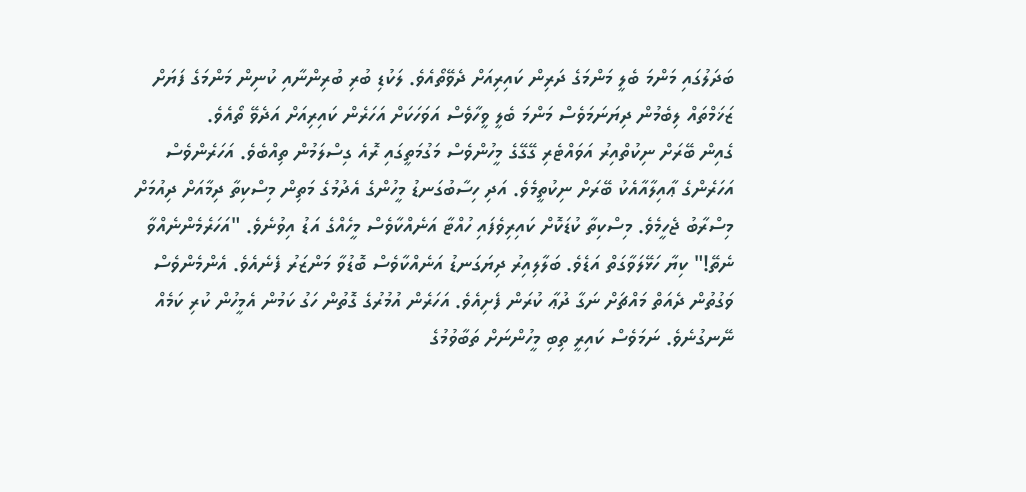ބަދަލުގައި މަންމަ ބެލީ މަންމަގެ ދަރިން ކައިރިއަށް ދެވޭތޯއެވެ. ލަކުޑި ބުރި ބުރިންނާއި ކުނިން މަންމަގެ ފަޔަށް ޒަޚަމްތައް ލިބެމުން ދިޔަނަމަވެސް މަންމަ ބެލީ ވީހާވެސް އަވަހަކަށް އަހަރެން ކައިރިއަށް އަދެވޭ ތޯއެވެ.
ގެއިން ބޭރަށް ނިކުތްއިރު އަވައްޓެރި ގޭގޭގެ މީހުންވެސް މަގުމަތީގައި ރޮއެ ގިސްލަމުން ތިއްބެވެ. އަހަރެންވެސް އަހަރެންގެ ޢާއިލާއާއެކު ބޭރަށް ނިކުތީމެވެ. އަދި ހިސާބުގަނޑު މީހުންގެ އެދުމުގެ މަތިން މިސްކިތާ ދިމާއަށް ދިއުމަށް މިސްރާބު ޖެހީމެވެ. މިސްކިތާ ކުޑަކޮށް ކައިރިވެފައި ހުއްޓާ އަނެއްކާވެސް މީހެއްގެ އަޑު އިވުނެވެ. "އަހަރެމެންނެއްވާ ނެތޭ!" ކިޔާ ހަޅޭލަވާގަތް އަޑެވެ. ބަލާލިއިރު ދިޔަގަނޑު އަނެއްކާވެސް ބޮޑުވާ މަންޒަރު ފެނެއެވެ. އެންމެންވެސް ވަގުތުން ދެއަތް މައްޗަށް ނަގާ ދުޢާ ކުރަން ފެށިއެވެ. އަހަރެން އުމުރުގެ ގޮތުން ހަގު ކަމުން އެމީހުން ކުރި ކަމެއް ނޭނގުނެވެ. ނަމަވެސް ކައިރީ ތިބި މީހުންނަށް ތަބާވުމުގެ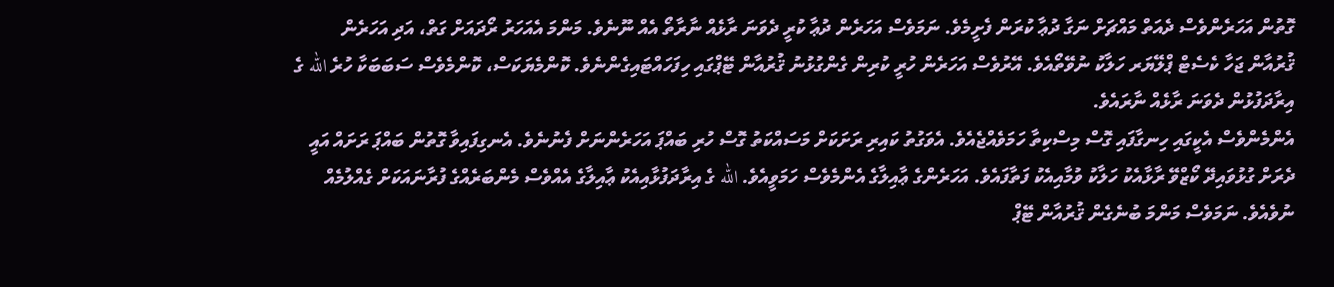ގޮތުން އަހަރެންވެސް ދެއަތް މައްޗަށް ނަގާ ދުޢާ ކުރަން ފެށީމެވެ. ނަމަވެސް އަހަރެން ދުޢާ ކުރީ ދެވަނަ ރާޅެއް ނާރާތޯ އެއް ނޫނެވެ. މަންމަ އެއަހަރު ރޯދައަށް ގަތް، އަދި އަހަރެން ޤުރުއާން ޖަހާ ކެސެޓް ޕްލޭޔަރ ހަލާކު ނުވޭތޯއެވެ. އޭރުވެސް އަހަރެން ހުރީ ކުރިން ގެންގުޅުނު ޤުރުއާން ޓޭޕްގައި ހިފަހައްޓައިގެންނެވެ. ކޮންމެޔަކަސް، ކޮންމެވެސް ސަބަބަކާ ހުރެ الله ގެ އިރާދަފުޅުން ދެވަނަ ރާޅެއް ނާރައެވެ.
އެންމެންވެސް އެކީގައި ހިނގާފައި ގޮސް މިސްކިތާ ހަމަވެއްޖެއެވެ. އެވަގުތު ކައިރި ރަށަކަށް މަސައްކަތު ގޮސް ހުރި ބައްޕަ އަހަރެންނަށް ފެނުނެވެ. އެނގިފައިވާ ގޮތުން ބައްޕަ ރަށައް އައީ ދެރަށް ގުޅުވައިދޭ ކޯޒްވޭ ރާޅާއެކު ހަލާކު ވުމާއިއެކު ފަތާފައެވެ. އަހަރެންގެ ޢާއިލާގެ އެންމެވެސް ހަމަވީއެވެ. الله ގެ އިރާދަފުޅާއިއެކު ޢާއިލާގެ އެއްވެސް މެންބަރެއްގެ ފުރާނައަކަށް ގެއްލުމެއް ނުވެއެވެ. ނަމަވެސް މަންމަ ބުނެގެން ޤުރުއާން ޓޭޕް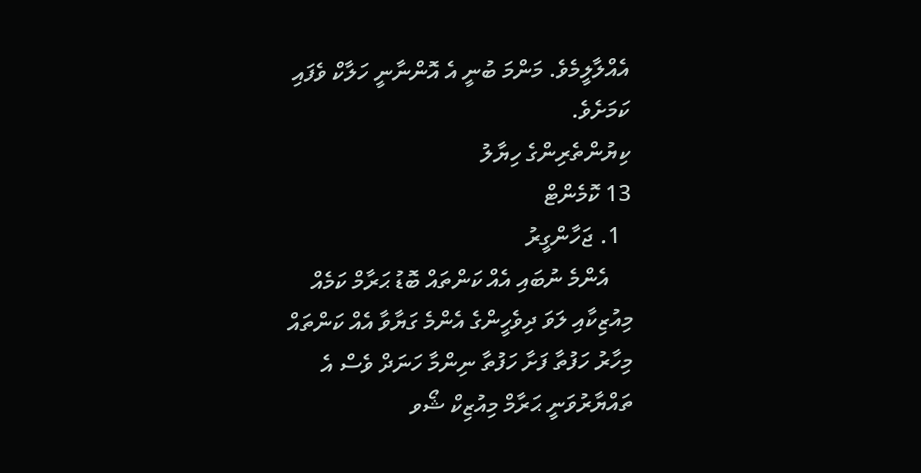އެއްލާލީމެވެ. މަންމަ ބުނީ އެ އޮންނާނީ ހަލާކް ވެފައި ކަމަށެވެ.
ކިޔުންތެރިންގެ ހިޔާލު
13 ކޮމެންޓް
  1. ޖަހާންގީރު
    އެންމެ ނުބައި އެއް ކަންތައް ބޮޑު ޙަރާމް ކަމެއް މިއުޒިކާއި ލަވަ ދިވެހީންގެ އެންމެ ގަޔާވާ އެއް ކަންތައް މިހާރު ހަފުތާ ފަށާ ހަފުތާ ނިންމާ ހަނަދް ވެސް އެ ތައްޔާރުވަނީ ޙަރާމް މިއުޒިކް ޝޯވ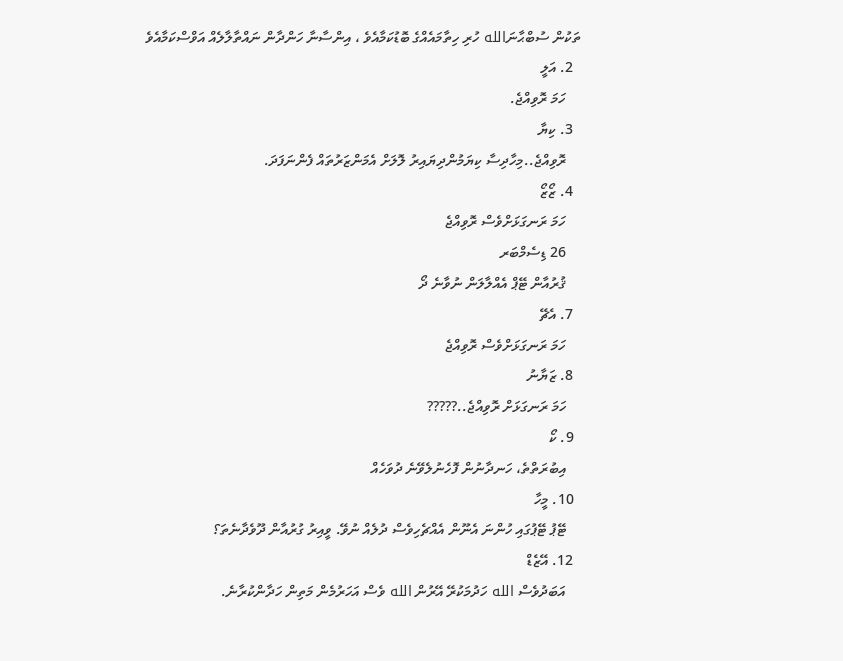ތަކުން ސުބްޙާނަالله ހުރި ހިތާމައެއްގެ ބޮޑުކަމާއެވެ ، އިންސާނާ ހަންދާން ނައްތާލާލެއް އަވްސްކަމާއެވެ
  2. އަލީ
    ހަމަ ރޮވިއްޖެ.
  3. ކިޔާ
    ރޮވިއްޖެ..މިހާދިސާ ކިޔަމުންދިޔައިރު ލޮލަށް އެމަންޒަރުތައް ފެންނަފަދަ.
  4. ޒޯޒޯ
    ހަމަ ރަނގަޅަށްވެސް ރޮވިއްޖެ
    26 ޑިސެމްބަރ
    ޤުރުއާން ޓޭޕް އެއްލާލަން ނުވާނެ ދޯ
  7. އެޗޭ
    ހަމަ ރަނގަޅަށްވެސް ރޮވިއްޖެ
  8. ޒަޔާނު
    ހަމަ ރަނގަޅަށް ރޮވިއްޖެ..?????
  9. ކޯ
    އިބުރަތްތެ، ހަނދާނުން ފޮހެނުލެވޭނެ ދުވަހެއް
  10. މީހާ
    ޓޭޕު ޓޭޕުގައި ހުންނަ އެނޫން އެއްޗެހިވެސް ދުލެއް ނުވޭ. ވީއިރު ގުރުއާން ދޫވެދާނެތަ؟
  12. އޭޒެޑް
    އަބަދުވެސް الله ހަދުމަކުރޭ އޭރުން الله ވެސް އަހަރުމެން މަތިން ހަދާންކުރާނެ.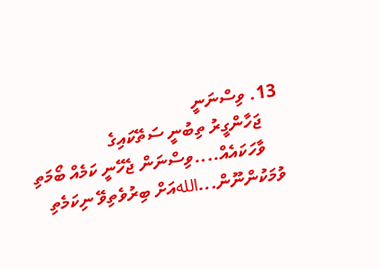13. ވިސްނަނީ
    ޖަހާންގީރު ތިބުނީ ސަތޭކައިގެ
    ވާހަކައެއް....ވިސްނަން ޖެހޭނީ ކަމެއް ބޯމަތި ވުމަކުންނޫން...اللهއަށް ބިރުވެތިވޭ ނިކަމެތި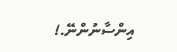އިންސާނުންނޭ.!